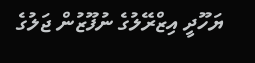ޔަހޫދީ އިޒްރޭލުގެ ނުފޫޒުން ޖަލުގެ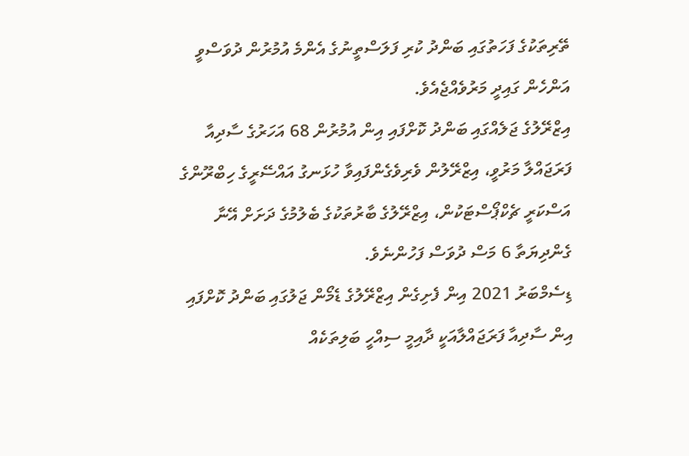ތޭރިތަކުގެ ފަހަތުގައި ބަންދު ކުރި ފަލަސްތީނުގެ އެންމެ އުމުރުން ދުވަސްވީ އަންހެން ގައިދީ މަރުވެއްޖެއެވެ.
އިޒްރޭލުގެ ޖަލެއްގައި ބަންދު ކޮށްފައި އިން އުމުރުން 68 އަހަރުގެ ސާދިއާ ފަރަޖައްލާ މަރުވީ، އިޒްރޭލުން ވެރިވެގެންފައިވާ ހުޅަނގު އައްސޭރީގެ ހިބްރޫންގެ އަސްކަރީ ޗެކްޕޯސްޓަކުން، އިޒްރޭލުގެ ބާރުތަކުގެ ބެލުމުގެ ދަށަށް އޭނާ ގެންދިޔަތާ 6 މަސް ދުވަސް ފަހުންނެވެ.
ޑިސެމްބަރު 2021 އިން ފެށިގެން އިޒްރޭލުގެ ޑެމޯން ޖަލުގައި ބަންދު ކޮށްފައި އިން ސާދިއާ ފަރަޖައްލާއަކީ ދާއިމީ ސިއްހީ ބަލިތަކެއް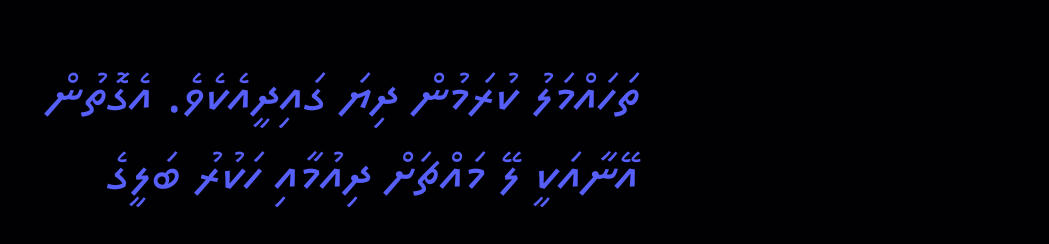ތަހައްމަލު ކުރަމުން ދިޔަ ގައިދީއެކެވެ. އެގޮތުން އޭނާއަކީ ލޭ މައްޗަށް ދިއުމާއި ހަކުރު ބަލީގެ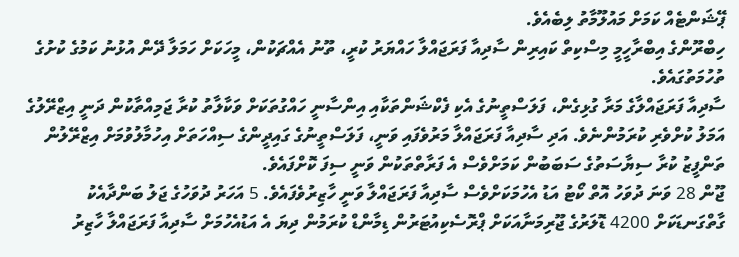ޕޭޝަންޓެއް ކަމަށް މައުލޫމާތު ލިބެއެވެ.
ހިބްރޫންގެ އިބްރާހީމީ މިސްކިތް ކައިރިން ސާދިއާ ފަރަޖައްލާ ހައްޔަރު ކުރީ، ތޫނު އެއްޗަކުން، މީހަކަށް ހަމަލާ ދޭން އުޅުނު ކަމުގެ ކުށުގެ ތުހުމަތުގައެވެ.
ސާދިއާ ފަރަޖައްލާގެ މަރާ ގުޅިގެން، ފަލަސްތީނުގެ އެކި ފެކްޝަންތަކާއި އިންސާނީ ހައްގުތަކަށް ވަކާލާތު ކުރާ ޖަމިއްތާކުން ދަނީ އިޒްރޭލުގެ އަމަލު ކުށްވެރި ކުރަމުންނެވެ. އަދި ސާދިއާ ފަރަޖައްލާ މަރުވެފައި ވަނީ، ފަލަސްތީނުގެ ގައިދީންގެ ސިއްހަތަށް އިހުމާލުވުމަށް އިޒްރޭލުން ތަންފީޒު ކުރާ ސިޔާސަތުގެ ސަބަބުން ކަމަށްވެސް އެ ފަރާތްތަކުން ވަނީ ސިފަ ކޮށްފައެވެ.
ޖޫން 28 ވަނަ ދުވަހު އޮތް ކޯޓު އަޑު އެހުމަކަށްވެސް ސާދިއާ ފަރަޖައްލާ ވަނީ ހާޒިރުވެފައެވެ. 5 އަހަރު ދުވަހުގެ ޖަލު ބަންދާއެކު ގާތްގަނޑަކަށް 4200 ޑޮލަރުގެ ޖޫރިމަނާއަކަށް ޕްރޮސެކިއުޓަރުން ޑިމާންޑް ކުރަމުން ދިޔަ އެ އަޑުއެހުމަށް ސާދިއާ ފަރަޖައްލާ ހާޒިރު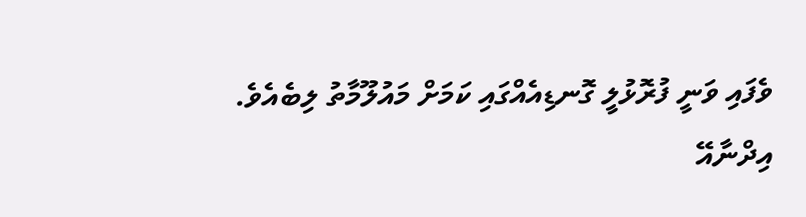ވެފައި ވަނީ ފުރޮޅުލީ ގޮނޑިއެއްގައި ކަމަށް މައުލޫމާތު ލިބެއެވެ.
އިދްނާއޭ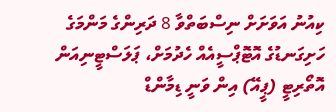ކިއުނު އަވަށަށް ނިސްބަތްވާ 8 ދަރިންގެ މަންމަގެ ހަށިގަނޑުގެ އޮޓޮޕްސީއެއް ހެދުމަށް، ޕަލަސްޓީނިއަން އޮތޯރިޓީ (ޕީއޭ) އިން ވަނީ ޑިމާންޑް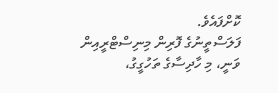ކޮށްފައެވެ.
ފަލަސްތީނުގެ ފޮރިން މިނިސްޓްރީއިން ވަނީ، މި ހާދިސާގެ ތަހުގީގު،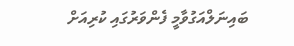ބައިނަލްއަގުވާމީ ފެންވަރުގައި ކުރިއަށް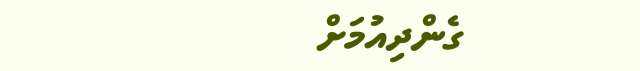ގެންދިއުމަށް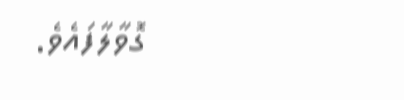ގޮވާލާފައެވެ.